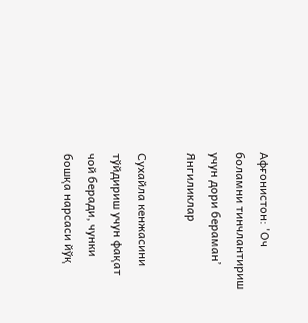Афғонистон: 'Оч боламни тинчлантириш учун дори бераман’ Янгиликлар

Сухайла кенжасини тўйдириш учун фақат чой беради, чунки бошқа нарсаси йўқ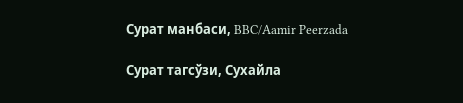Сурат манбаси, BBC/Aamir Peerzada

Сурат тагсўзи, Сухайла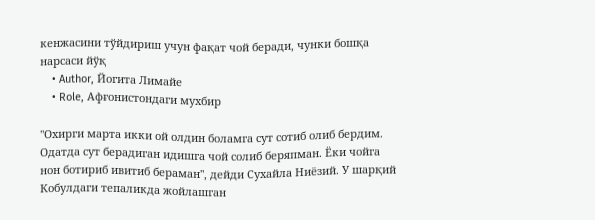кенжасини тўйдириш учун фақат чой беради, чунки бошқа нарсаси йўқ
    • Author, Йогита Лимайе
    • Role, Афғонистондаги мухбир

"Охирги марта икки ой олдин боламга сут сотиб олиб бердим. Одатда сут берадиган идишга чой солиб беряпман. Ёки чойга нон ботириб ивитиб бераман", дейди Сухайла Ниёзий. У шарқий Кобулдаги тепаликда жойлашган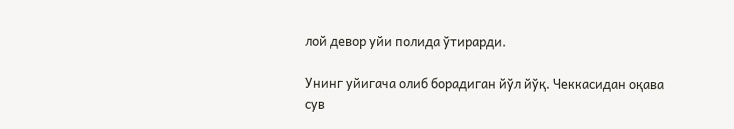лой девор уйи полида ўтирарди.

Унинг уйигача олиб борадиган йўл йўқ. Чеккасидан оқава сув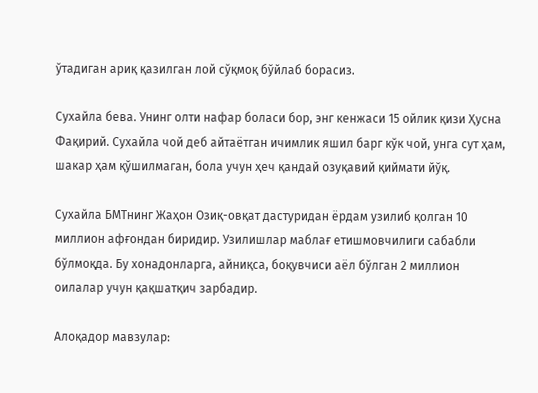ўтадиган ариқ қазилган лой сўқмоқ бўйлаб борасиз.

Сухайла бева. Унинг олти нафар боласи бор, энг кенжаси 15 ойлик қизи Ҳусна Фақирий. Сухайла чой деб айтаётган ичимлик яшил барг кўк чой, унга сут ҳам, шакар ҳам қўшилмаган, бола учун ҳеч қандай озуқавий қиймати йўқ.

Сухайла БМТнинг Жаҳон Озиқ-овқат дастуридан ёрдам узилиб қолган 10 миллион афғондан биридир. Узилишлар маблағ етишмовчилиги сабабли бўлмоқда. Бу хонадонларга, айниқса, боқувчиси аёл бўлган 2 миллион оилалар учун қақшатқич зарбадир.

Алоқадор мавзулар: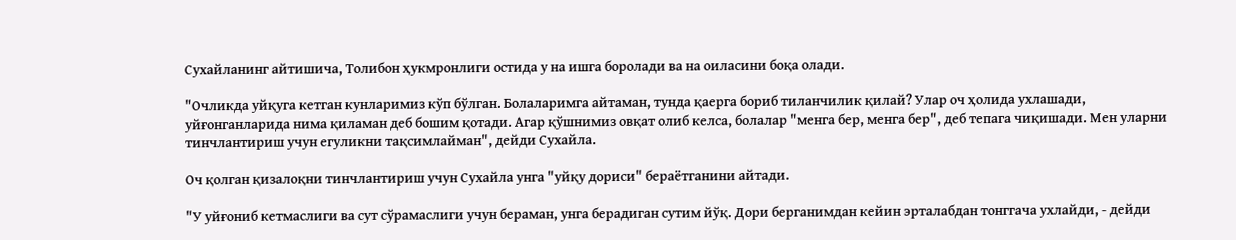Сухайланинг айтишича, Толибон ҳукмронлиги остида у на ишга боролади ва на оиласини боқа олади.

"Очликда уйқуга кетган кунларимиз кўп бўлган. Болаларимга айтаман, тунда қаерга бориб тиланчилик қилай? Улар оч ҳолида ухлашади, уйғонганларида нима қиламан деб бошим қотади. Агар қўшнимиз овқат олиб келса, болалар "менга бер, менга бер", деб тепага чиқишади. Мен уларни тинчлантириш учун егуликни тақсимлайман", дейди Сухайла.

Оч қолган қизалоқни тинчлантириш учун Сухайла унга "уйқу дориси" бераётганини айтади.

"У уйғониб кетмаслиги ва сут сўрамаслиги учун бераман, унга берадиган сутим йўқ. Дори берганимдан кейин эрталабдан тонггача ухлайди, - дейди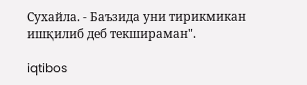Сухайла. - Баъзида уни тирикмикан ишқилиб деб текшираман".

iqtibos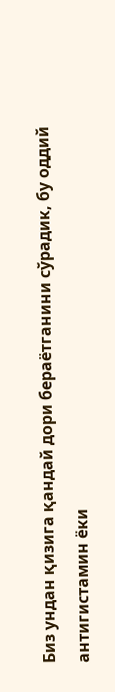Биз ундан қизига қандай дори бераётганини сўрадик, бу оддий антигистамин ёки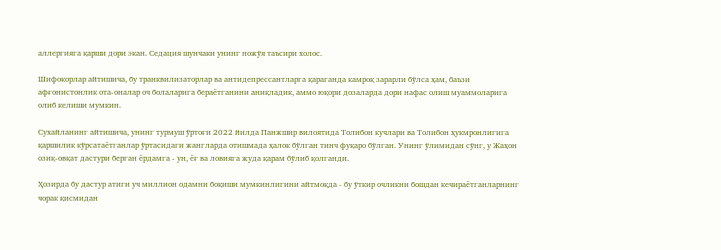аллергияга қарши дори экан. Седация шунчаки унинг ножўя таъсири холос.

Шифокорлар айтишича, бу транквилизаторлар ва антидепрессантларга қараганда камроқ зарарли бўлса ҳам, баъзи афғонистонлик ота-оналар оч болаларига бераётганини аниқладик, аммо юқори дозаларда дори нафас олиш муаммоларига олиб келиши мумкин.

Сухайланинг айтишича, унинг турмуш ўртоғи 2022 йилда Панжшир вилоятида Толибон кучлари ва Толибон ҳукмронлигига қаршилик кўрсатаётганлар ўртасидаги жангларда отишмада ҳалок бўлган тинч фуқаро бўлган. Унинг ўлимидан сўнг, у Жаҳон озиқ-овқат дастури берган ёрдамга - ун, ёғ ва ловияга жуда қарам бўлиб қолганди.

Ҳозирда бу дастур атиги уч миллион одамни боқиши мумкинлигини айтмоқда - бу ўткир очликни бошдан кечираётганларнинг чорак қисмидан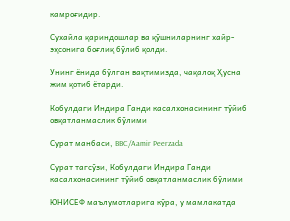камроғидир.

Сухайла қариндошлар ва қўшниларнинг хайр-эҳсонига боғлиқ бўлиб қолди.

Унинг ёнида бўлган вақтимизда, чақалоқ Ҳусна жим қотиб ётарди.

Кобулдаги Индира Ганди касалхонасининг тўйиб овқатланмаслик бўлими

Сурат манбаси, BBC/Aamir Peerzada

Сурат тагсўзи, Кобулдаги Индира Ганди касалхонасининг тўйиб овқатланмаслик бўлими

ЮНИСEФ маълумотларига кўра, у мамлакатда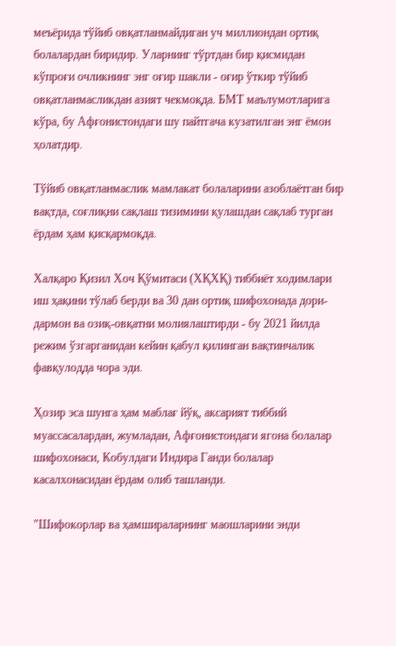меъёрида тўйиб овқатланмайдиган уч миллиондан ортиқ болалардан биридир. Уларнинг тўртдан бир қисмидан кўпроғи очликнинг энг оғир шакли - оғир ўткир тўйиб овқатланмасликдан азият чекмоқда. БМТ маълумотларига кўра, бу Афғонистондаги шу пайтгача кузатилган энг ёмон ҳолатдир.

Тўйиб овқатланмаслик мамлакат болаларини азоблаётган бир вақтда, соғлиқни сақлаш тизимини қулашдан сақлаб турган ёрдам ҳам қисқармоқда.

Халқаро Қизил Хоч Қўмитаси (ХҚХҚ) тиббиёт ходимлари иш ҳақини тўлаб берди ва 30 дан ортиқ шифохонада дори-дармон ва озиқ-овқатни молиялаштирди - бу 2021 йилда режим ўзгарганидан кейин қабул қилинган вақтинчалик фавқулодда чора эди.

Ҳозир эса шунга ҳам маблағ йўқ, аксарият тиббий муассасалардан, жумладан, Афғонистондаги ягона болалар шифохонаси, Кобулдаги Индира Ганди болалар касалхонасидан ёрдам олиб ташланди.

"Шифокорлар ва ҳамшираларнинг маошларини энди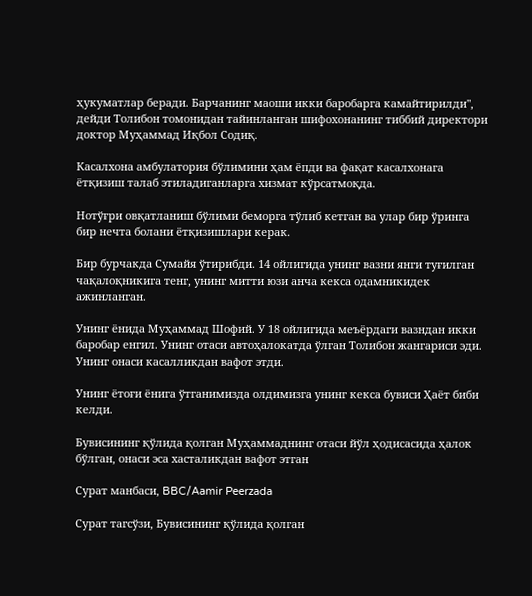ҳукуматлар беради. Барчанинг маоши икки баробарга камайтирилди", дейди Толибон томонидан тайинланган шифохонанинг тиббий директори доктор Муҳаммад Иқбол Содиқ.

Касалхона амбулатория бўлимини ҳам ёпди ва фақат касалхонага ётқизиш талаб этиладиганларга хизмат кўрсатмоқда.

Нотўғри овқатланиш бўлими беморга тўлиб кетган ва улар бир ўринга бир нечта болани ётқизишлари керак.

Бир бурчакда Сумайя ўтирибди. 14 ойлигида унинг вазни янги туғилган чақалоқникига тенг, унинг митти юзи анча кекса одамникидек ажинланган.

Унинг ёнида Муҳаммад Шофий. У 18 ойлигида меъёрдаги вазндан икки баробар енгил. Унинг отаси автоҳалокатда ўлган Толибон жангариси эди. Унинг онаси касалликдан вафот этди.

Унинг ётоғи ёнига ўтганимизда олдимизга унинг кекса бувиси Ҳаёт биби келди.

Бувисининг қўлида қолган Муҳаммаднинг отаси йўл ҳодисасида ҳалок бўлган, онаси эса хасталикдан вафот этган

Сурат манбаси, BBC/Aamir Peerzada

Сурат тагсўзи, Бувисининг қўлида қолган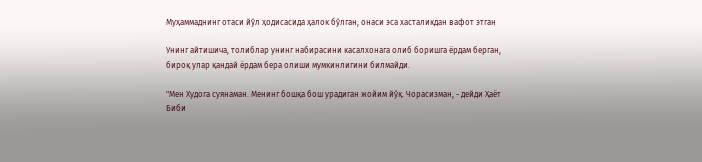Муҳаммаднинг отаси йўл ҳодисасида ҳалок бўлган, онаси эса хасталикдан вафот этган

Унинг айтишича, толиблар унинг набирасини касалхонага олиб боришга ёрдам берган, бироқ улар қандай ёрдам бера олиши мумкинлигини билмайди.

"Мен Худога суянаман. Менинг бошқа бош урадиган жойим йўқ. Чорасизман, - дейди Ҳаёт Биби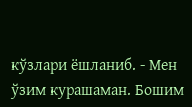кўзлари ёшланиб. - Мен ўзим курашаман. Бошим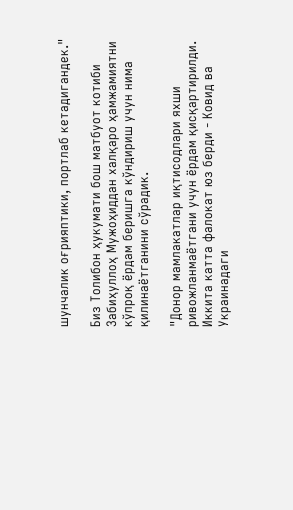шунчалик оғрияптики, портлаб кетадигандек."

Биз Толибон ҳукумати бош матбуот котиби Забиҳуллоҳ Мужоҳиддан халқаро ҳамжамиятни кўпроқ ёрдам беришга кўндириш учун нима қилинаётганини сўрадик.

"Донор мамлакатлар иқтисодлари яхши ривожланмаётгани учун ёрдам қисқартирилди. Иккита катта фалокат юз берди - Ковид ва Украинадаги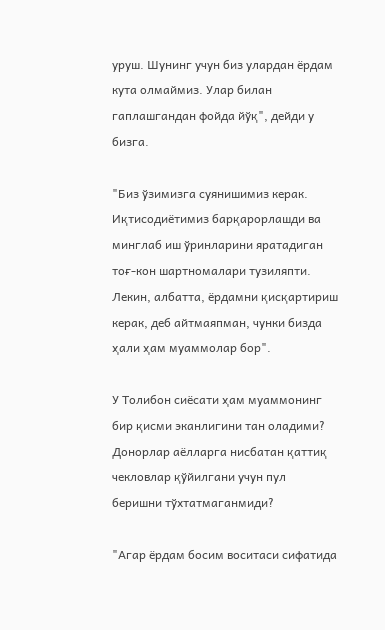уруш. Шунинг учун биз улардан ёрдам кута олмаймиз. Улар билан гаплашгандан фойда йўқ", дейди у бизга.

"Биз ўзимизга суянишимиз керак. Иқтисодиётимиз барқарорлашди ва минглаб иш ўринларини яратадиган тоғ-кон шартномалари тузиляпти. Лекин, албатта, ёрдамни қисқартириш керак, деб айтмаяпман, чунки бизда ҳали ҳам муаммолар бор".

У Толибон сиёсати ҳам муаммонинг бир қисми эканлигини тан оладими? Донорлар аёлларга нисбатан қаттиқ чекловлар қўйилгани учун пул беришни тўхтатмаганмиди?

"Агар ёрдам босим воситаси сифатида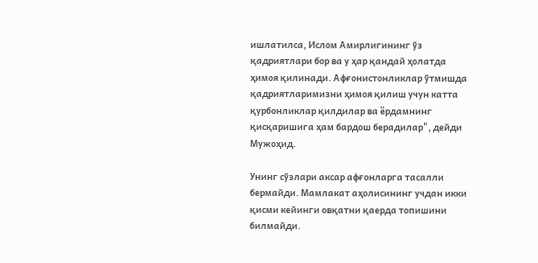ишлатилса, Ислом Амирлигининг ўз қадриятлари бор ва у ҳар қандай ҳолатда ҳимоя қилинади. Афғонистонликлар ўтмишда қадриятларимизни ҳимоя қилиш учун катта қурбонликлар қилдилар ва ёрдамнинг қисқаришига ҳам бардош берадилар", дейди Мужоҳид.

Унинг сўзлари аксар афғонларга тасалли бермайди. Мамлакат аҳолисининг учдан икки қисми кейинги овқатни қаерда топишини билмайди.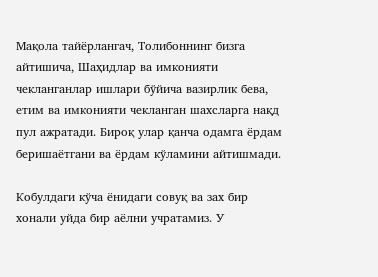Мақола тайёрлангач, Толибоннинг бизга айтишича, Шаҳидлар ва имконияти чекланганлар ишлари бўйича вазирлик бева, етим ва имконияти чекланган шахсларга нақд пул ажратади. Бироқ улар қанча одамга ёрдам беришаётгани ва ёрдам кўламини айтишмади.

Кобулдаги кўча ёнидаги совуқ ва зах бир хонали уйда бир аёлни учратамиз. У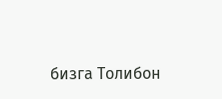бизга Толибон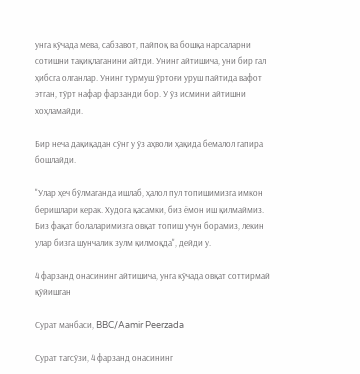унга кўчада мева, сабзавот, пайпоқ ва бошқа нарсаларни сотишни тақиқлаганини айтди. Унинг айтишича, уни бир гал ҳибсга олганлар. Унинг турмуш ўртоғи уруш пайтида вафот этган, тўрт нафар фарзанди бор. У ўз исмини айтишни хоҳламайди.

Бир неча дақиқадан сўнг у ўз аҳволи ҳақида бемалол гапира бошлайди.

"Улар ҳеч бўлмаганда ишлаб, ҳалол пул топишимизга имкон беришлари керак. Худога қасамки, биз ёмон иш қилмаймиз. Биз фақат болаларимизга овқат топиш учун борамиз, лекин улар бизга шунчалик зулм қилмоқда", дейди у.

4 фарзанд онасининг айтишича, унга кўчада овқат соттирмай қўйишган

Сурат манбаси, BBC/Aamir Peerzada

Сурат тагсўзи, 4 фарзанд онасининг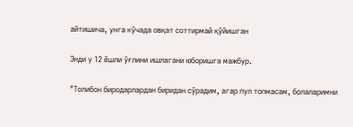айтишича, унга кўчада овқат соттирмай қўйишган

Энди у 12 ёшли ўғлини ишлагани юборишга мажбур.

"Толибон биродарлардан биридан сўрадим, агар пул топмасам, болаларимни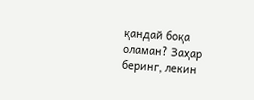қандай боқа оламан? Заҳар беринг, лекин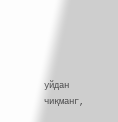уйдан чиқманг,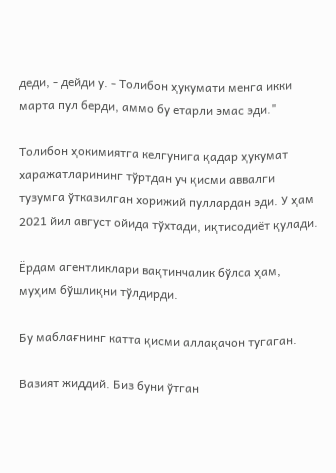деди, - дейди у. - Толибон ҳукумати менга икки марта пул берди, аммо бу етарли эмас эди."

Толибон ҳокимиятга келгунига қадар ҳукумат харажатларининг тўртдан уч қисми аввалги тузумга ўтказилган хорижий пуллардан эди. У ҳам 2021 йил август ойида тўхтади, иқтисодиёт қулади.

Ёрдам агентликлари вақтинчалик бўлса ҳам, муҳим бўшлиқни тўлдирди.

Бу маблағнинг катта қисми аллақачон тугаган.

Вазият жиддий. Биз буни ўтган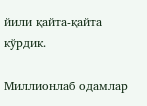йили қайта-қайта кўрдик.

Миллионлаб одамлар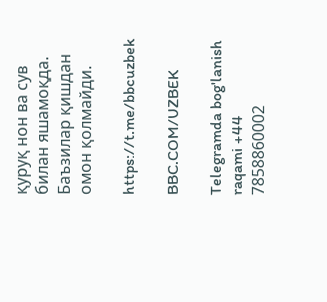қуруқ нон ва сув билан яшамоқда. Баъзилар қишдан омон қолмайди.

https://t.me/bbcuzbek

BBC.COM/UZBEK

Telegramda bog'lanish raqami +44 7858860002